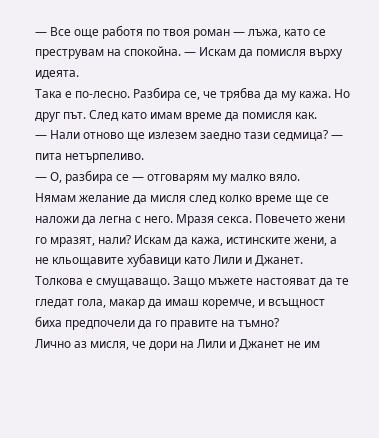— Все още работя по твоя роман — лъжа, като се преструвам на спокойна. — Искам да помисля върху идеята.
Така е по-лесно. Разбира се, че трябва да му кажа. Но друг път. След като имам време да помисля как.
— Нали отново ще излезем заедно тази седмица? — пита нетърпеливо.
— О, разбира се — отговарям му малко вяло.
Нямам желание да мисля след колко време ще се наложи да легна с него. Мразя секса. Повечето жени го мразят, нали? Искам да кажа, истинските жени, а не кльощавите хубавици като Лили и Джанет. Толкова е смущаващо. Защо мъжете настояват да те гледат гола, макар да имаш коремче, и всъщност биха предпочели да го правите на тъмно?
Лично аз мисля, че дори на Лили и Джанет не им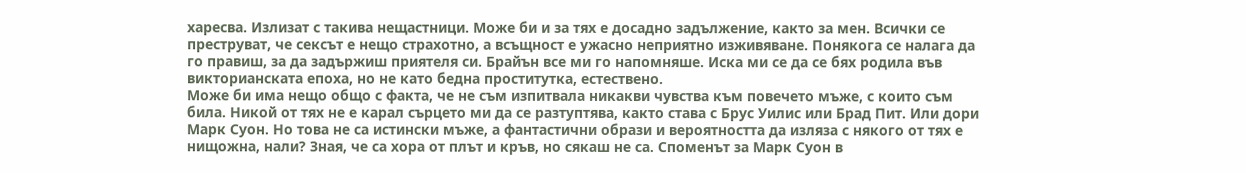харесва. Излизат с такива нещастници. Може би и за тях е досадно задължение, както за мен. Всички се преструват, че сексът е нещо страхотно, а всъщност е ужасно неприятно изживяване. Понякога се налага да го правиш, за да задържиш приятеля си. Брайън все ми го напомняше. Иска ми се да се бях родила във викторианската епоха, но не като бедна проститутка, естествено.
Може би има нещо общо с факта, че не съм изпитвала никакви чувства към повечето мъже, с които съм била. Никой от тях не е карал сърцето ми да се разтуптява, както става с Брус Уилис или Брад Пит. Или дори Марк Суон. Но това не са истински мъже, а фантастични образи и вероятността да изляза с някого от тях е нищожна, нали? Зная, че са хора от плът и кръв, но сякаш не са. Споменът за Марк Суон в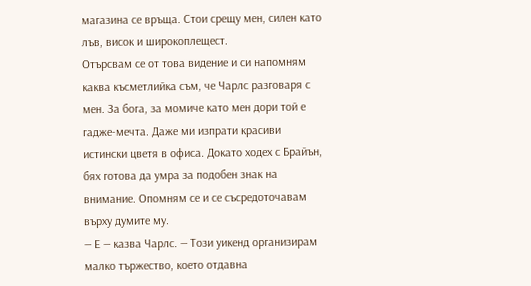магазина се връща. Стои срещу мен, силен като лъв, висок и широкоплещест.
Отърсвам се от това видение и си напомням каква късметлийка съм, че Чарлс разговаря с мен. За бога, за момиче като мен дори той е гадже-мечта. Даже ми изпрати красиви истински цветя в офиса. Докато ходех с Брайън, бях готова да умра за подобен знак на внимание. Опомням се и се съсредоточавам върху думите му.
— Е — казва Чарлс. — Този уикенд организирам малко тържество, което отдавна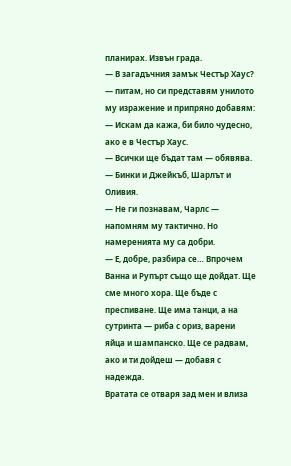планирах. Извън града.
— В загадъчния замък Честър Хаус? — питам, но си представям унилото му изражение и припряно добавям: — Искам да кажа, би било чудесно, ако е в Честър Хаус.
— Всички ще бъдат там — обявява. — Бинки и Джейкъб, Шарлът и Оливия.
— Не ги познавам, Чарлс — напомням му тактично. Но намеренията му са добри.
— Е, добре, разбира се… Впрочем Ванна и Рупърт също ще дойдат. Ще сме много хора. Ще бъде с преспиване. Ще има танци, а на сутринта — риба с ориз, варени яйца и шампанско. Ще се радвам, ако и ти дойдеш — добавя с надежда.
Вратата се отваря зад мен и влиза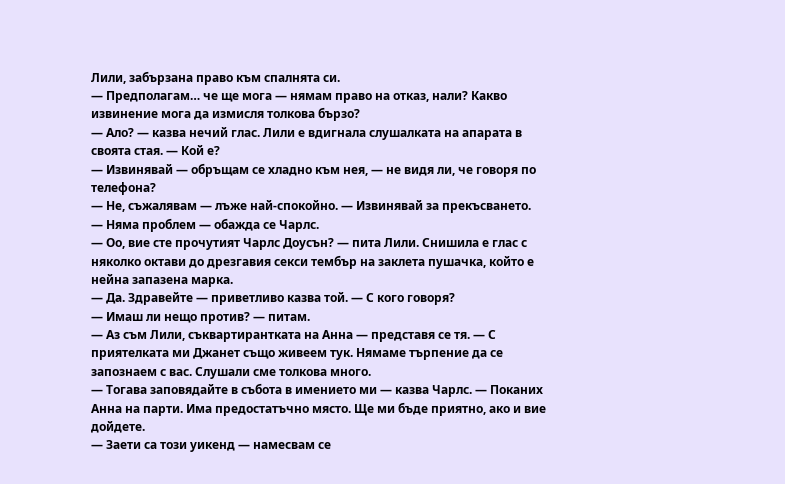Лили, забързана право към спалнята си.
— Предполагам… че ще мога — нямам право на отказ, нали? Какво извинение мога да измисля толкова бързо?
— Ало? — казва нечий глас. Лили е вдигнала слушалката на апарата в своята стая. — Кой е?
— Извинявай — обръщам се хладно към нея, — не видя ли, че говоря по телефона?
— Не, съжалявам — лъже най-спокойно. — Извинявай за прекъсването.
— Няма проблем — обажда се Чарлс.
— Оо, вие сте прочутият Чарлс Доусън? — пита Лили. Снишила е глас с няколко октави до дрезгавия секси тембър на заклета пушачка, който е нейна запазена марка.
— Да. Здравейте — приветливо казва той. — С кого говоря?
— Имаш ли нещо против? — питам.
— Аз съм Лили, съквартирантката на Анна — представя се тя. — С приятелката ми Джанет също живеем тук. Нямаме търпение да се запознаем с вас. Слушали сме толкова много.
— Тогава заповядайте в събота в имението ми — казва Чарлс. — Поканих Анна на парти. Има предостатъчно място. Ще ми бъде приятно, ако и вие дойдете.
— Заети са този уикенд — намесвам се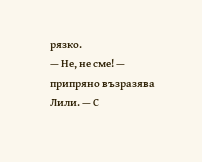рязко.
— Не, не сме! — припряно възразява Лили. — С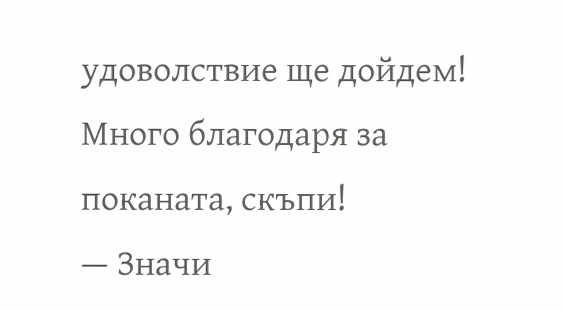удоволствие ще дойдем! Много благодаря за поканата, скъпи!
— Значи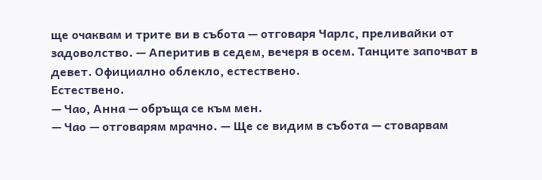ще очаквам и трите ви в събота — отговаря Чарлс, преливайки от задоволство. — Аперитив в седем, вечеря в осем. Танците започват в девет. Официално облекло, естествено.
Естествено.
— Чао, Анна — обръща се към мен.
— Чао — отговарям мрачно. — Ще се видим в събота — стоварвам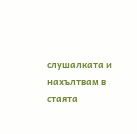слушалката и нахълтвам в стаята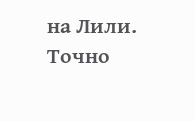на Лили.
Точно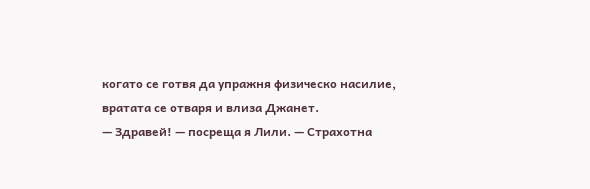когато се готвя да упражня физическо насилие, вратата се отваря и влиза Джанет.
— Здравей! — посреща я Лили. — Страхотна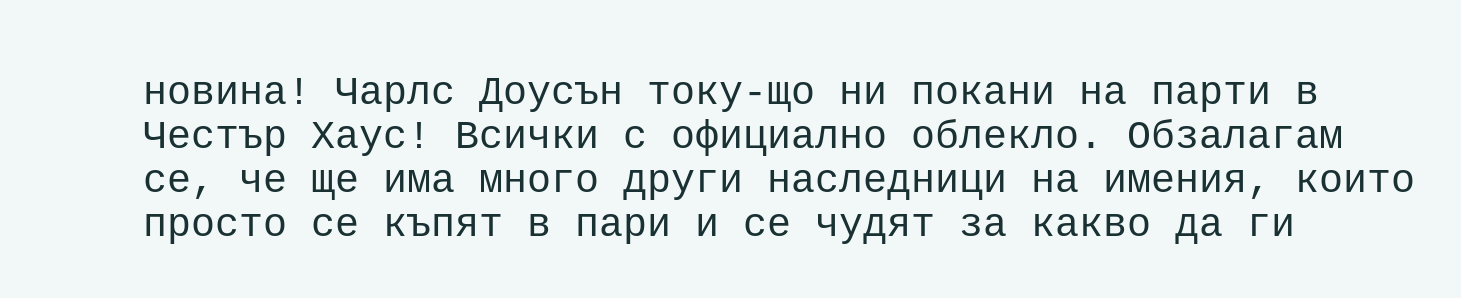новина! Чарлс Доусън току-що ни покани на парти в Честър Хаус! Всички с официално облекло. Обзалагам се, че ще има много други наследници на имения, които просто се къпят в пари и се чудят за какво да ги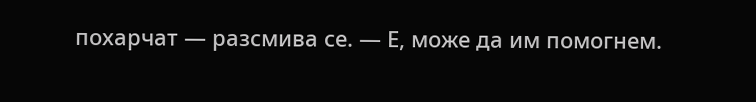похарчат — разсмива се. — Е, може да им помогнем.